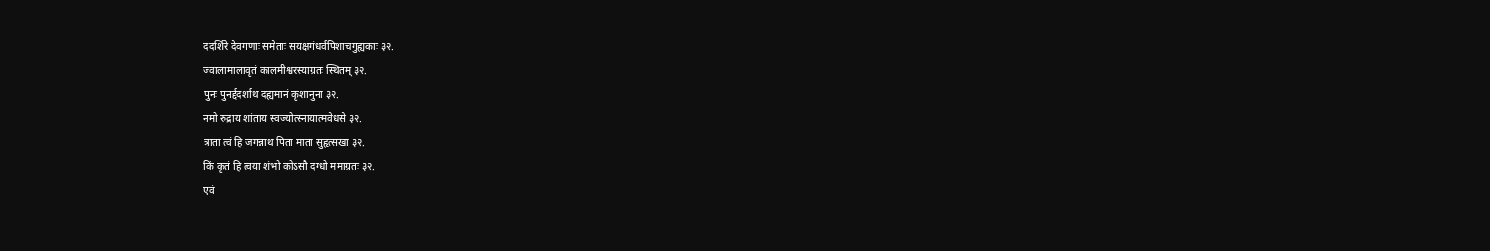ददर्शिरे देवगणाः समेताः सयक्षगंधर्वपिशाचगुह्यकाः ३२.
ज्वालामालावृतं कालमीश्वरस्याग्रतः स्थितम् ३२.
पुनः पुनर्द्ददर्शाथ दह्यमानं कृशानुना ३२.
नमो रुद्राय शांताय स्वज्योत्स्नायात्मवेधसे ३२.
त्राता त्वं हि जगन्नाथ पिता माता सुहृत्सखा ३२.
किं कृतं हि त्वया शंभो कोऽसौ दग्धो ममाग्रतः ३२.
एवं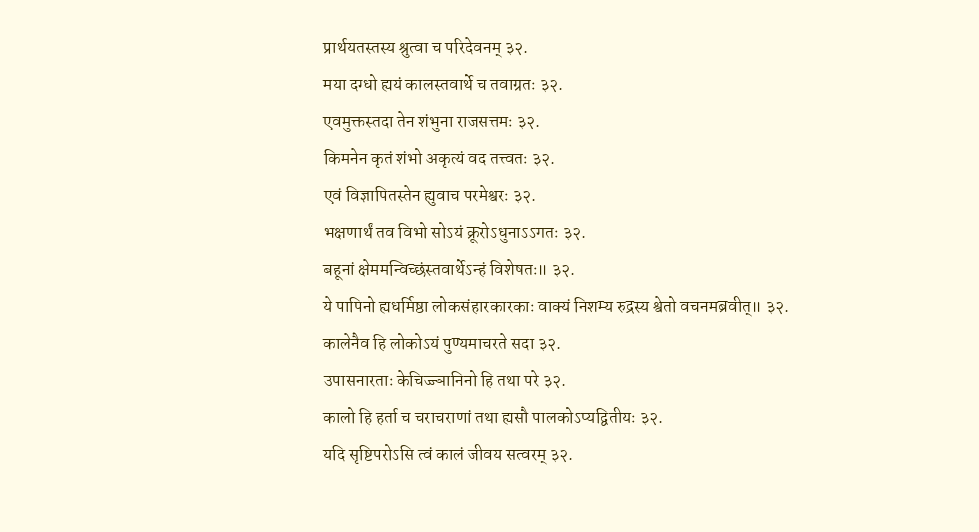प्रार्थयतस्तस्य श्रुत्वा च परिदेवनम् ३२.
मया दग्धो ह्ययं कालस्तवार्थे च तवाग्रतः ३२.
एवमुक्तस्तदा तेन शंभुना राजसत्तमः ३२.
किमनेन कृतं शंभो अकृत्यं वद तत्त्वतः ३२.
एवं विज्ञापितस्तेन ह्युवाच परमेश्वरः ३२.
भक्षणार्थं तव विभो सोऽयं क्रूरोऽधुनाऽऽगतः ३२.
बहूनां क्षेममन्विच्छंस्तवार्थेऽन्हं विशेषतः॥ ३२.
ये पापिनो ह्यधर्मिष्ठा लोकसंहारकारकाः वाक्यं निशम्य रुद्रस्य श्वेतो वचनमब्रवीत्॥ ३२.
कालेनैव हि लोकोऽयं पुण्यमाचरते सदा ३२.
उपासनारताः केचिज्ज्ञानिनो हि तथा परे ३२.
कालो हि हर्ता च चराचराणां तथा ह्यसौ पालकोऽप्यद्वितीयः ३२.
यदि सृष्टिपरोऽसि त्वं कालं जीवय सत्वरम् ३२.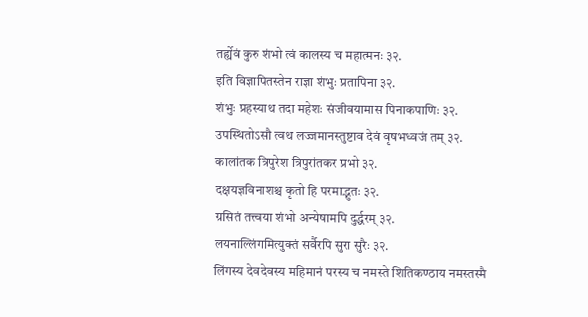तर्ह्येवं कुरु शंभो त्वं कालस्य च महात्मनः ३२.
इति विज्ञापितस्तेन राज्ञा शंभुः प्रतापिना ३२.
शंभुः प्रहस्याथ तदा महेशः संजीवयामास पिनाकपाणिः ३२.
उपस्थितोऽसौ त्वथ लज्जमानस्तुष्टाव देवं वृषभध्वजं तम् ३२.
कालांतक त्रिपुरेश त्रिपुरांतकर प्रभो ३२.
दक्षयज्ञविनाशश्च कृतो हि परमाद्भुतः ३२.
ग्रसितं तत्त्वया शंभो अन्येषामपि दुर्द्धरम् ३२.
लयनाल्लिंगमित्युक्तं सर्वैरपि सुरा सुरैः ३२.
लिंगस्य देवदेवस्य महिमानं परस्य च नमस्ते शितिकण्ठाय नमस्तस्मै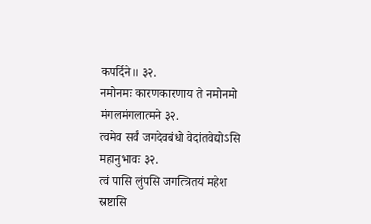कपर्दिने॥ ३२.
नमोनमः कारणकारणाय ते नमोनमो मंगलमंगलात्मने ३२.
त्वमेव सर्वं जगदेवबंधो वेदांतवेद्योऽसि महानुभावः ३२.
त्वं पासि लुंपसि जगत्त्रितयं महेश स्रष्टासि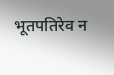भूतपतिरेव न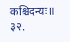कश्चिदन्यः॥ ३२.